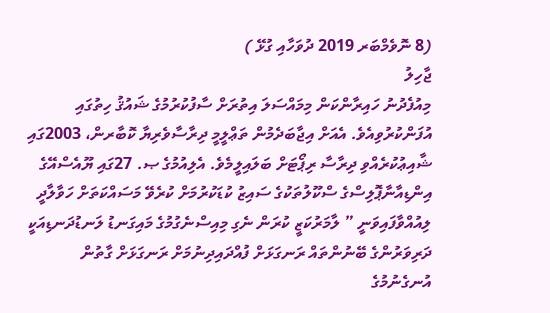(8 ނޮވެމްބަރ 2019 ދުވަހާއި ގުޅޭ )
ޖާހިލު
މިއުފެދުނު ހައިރާންކަން މިމައްސަލަ އިތުރަށް ސާފުކުރުމުގެ ޝައުޤު ހިތުގައި އުފަންކުރުވިއެވެ. އެއަށް އިޖާބަދެމުން ތަޢްލީމީ ދިރާސާވެރިޔާ ކޮބާރން، 2003ގައި ޝާއިޢުކުރެއްވި ދިރާސާ ރިޕޯޓަށް ބަލައިލީމެވެ. އެލިއުމުގެ ޞ. 27ގައި ޔޫއެސްއޭގެ އިންޑިއާނާޕޮލިސްގެ ސްކޫލުތަކުގެ ސައިޒު ކުޑަކުރުމަށް ކުރެވޭ މަސައްކަތަށް ހަވާލާދީ ލިއުއްވާފައިވަނީ ” ލާމަރުކަޒީ ކުރަން ނެގި މިއިސްނެގުމުގެ މައިގަނޑު ލަނޑުދަނޑިއަކީ ދަރިވަރުންގެ ބޭނުންތައް ރަނގަޅަށް ފުއްދައިދިނުމަށް ރަނގަޅަށް ގާތުން އުނގެނުމުގެ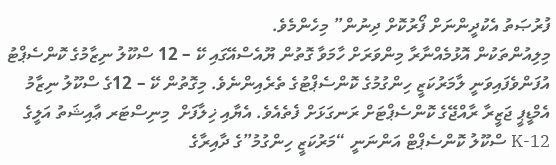ފުރުޞަތު އެކުދީންނަށް ފޯރުކޮށް ދިނުން” މިހެންމެވެ.
މިލިއުންތަކުން އޮޅުމެއްނާރާ މިންވަރަށް ހާމަވާ ގޮތުން ޔޫއެސްއޭގައި ކޭ – 12 ސްކޫލު ނިޒާމުގެ ކޮންސެޕްޓު އުފަންވެފައިވަނީ ލާމަރުކަޒީ ހިންގުމުގެ ކޮންސެޕްޓުގެ ތެރެއިންނެވެ. މިގޮތުން ކޭ – 12ގެ ސްކޫލު ނިޒާމު  އެމްޑީޕީ ޖަޒީރާ ރާއްޖޭގެ ކޮންސެޕްޓަށް ރަނގަޅަށް ފެތެއެވެ. އެޔާއި ޚިލާފަށް  މިނިސްޓަރ ޢާއިޝަތު އަލީގެ 12-K ސްކޫލު ކޮންސެޕްޓް އަންނަނީ “މަރުކަޒީ ހިންގުމު”ގެ ދާއިރާގެ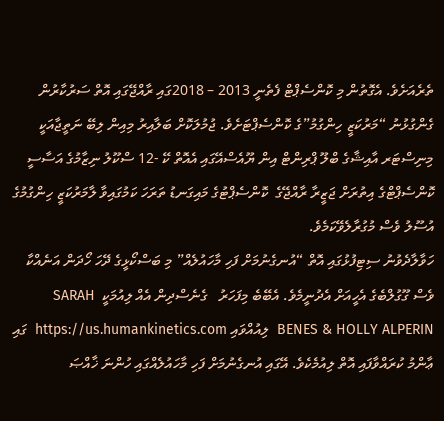ތެރެއަށެވެ. އެގޮތުން މި ކޮންސެޕްޓް ފެތެނީ 2013 – 2018ގައި ރާއްޖޭގައި އޮތް ސަރުކާރުން ގެންގުޅުނު “މަރުކަޒީ ހިންގުމު”ގެ ކޮންސެޕްޓަށެވެ. ޖުމުލަކޮށް ބަލާއިރު މިއިން ލިބޭ ނަތީޖާއަކީ މިނިސްޓަރ އާއިޝާގެ ބްލޫ ޕްރިންޓް އިން ޔޫއެސްއޭގައި އެއޮތް ކޭ -12 ސްކޫލު ނިޒާމުގެ އަސާސީ ކޮންސެޕްޓްގެ އިތުރަށް ޖަޒީރާ ރާއްޖޭގެ  ކޮންސެޕްޓުގެ މައިގަނޑު ތަރަހަ ކަމުގައިވާ ލާމަރުކަޒީ ހިންގުމުގެ އުސޫލު ވެސް މުގުރާލެވޭކަމެވެ.
ހަވާލާދެވުނު ސިޓިފުޅުގައި އޮތް “އުނގެނުމަށް ފަހި މާހައުލެއް” މި ބަސްކޯޅީގެ ދޭހަ ހޯދަން އަނެއްކާ ވެސް ގޫގުލްބެގެ އެހީއަށް އެދުނީމެވެ. އެބޭބެ މިފަހަރު   ގެނެސްދިން އެއް ލިއުމަކީ  SARAH BENES & HOLLY ALPERIN  ލިއުއްވައި https://us.humankinetics.com  ގައި ޢާންމު ކުރައްވާފައި އޮތް ލިއުމެކެވެ. އޭގައި އުނގެނުމަށް ފަހި މާހައުލެއްގައި ހުންނަ ޚާއްޞަ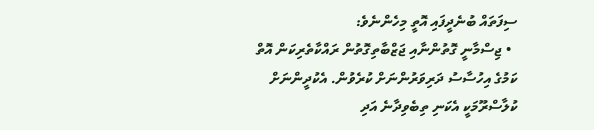ސިފަތައް ބުނެދީފައި އޮތީ މިހެންނެވެ:
  • ޖިސްމާނީ ގޮތުންނާއި ޖަޒްބާތިގޮތުން ރައްކާތެރިކަން އޮތް ކަމުގެ އިހުސާސު ދަރިވަރުންނަށް ކުރެވުން. އެކުދީންނަށް ކުލާސްރޫމަކީ އެކަނި ތިބެވިދާނެ އަދި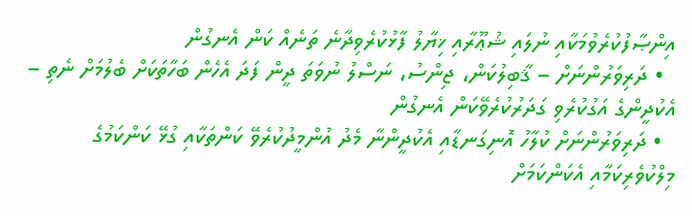އިންޞާފުކުރެވުމަކާއި ނުލައި ޝުޢޫރާއި ޚިޔާލު ފާޅުކުރެވިދާނެ ތަނެއް ކަން އެނގުން
  • ދަރިވަރުންނަށް – ޤާބިލުކަން، ޖިންސު، ނަސްލު ނުވަތަ ދީން ފަދަ އެހެން ބަހާތަކަށް ބެލުމަށް ނެތި – އެކުދީންގެ އަގުކުރެވި ގަދަރުކުރެވޭކަން އެނގުން
  • ދަރިވަރުންނަށް ކުލާހު އޮނިގަނޑާއި އެކުދީންނާ މެދު އުންމީދުކުރެވޭ ކަންތަކާއި ގުޅޭ ކަންކަމުގެ މިލްކުވެރިކަމާއި އެކަންކަމަށް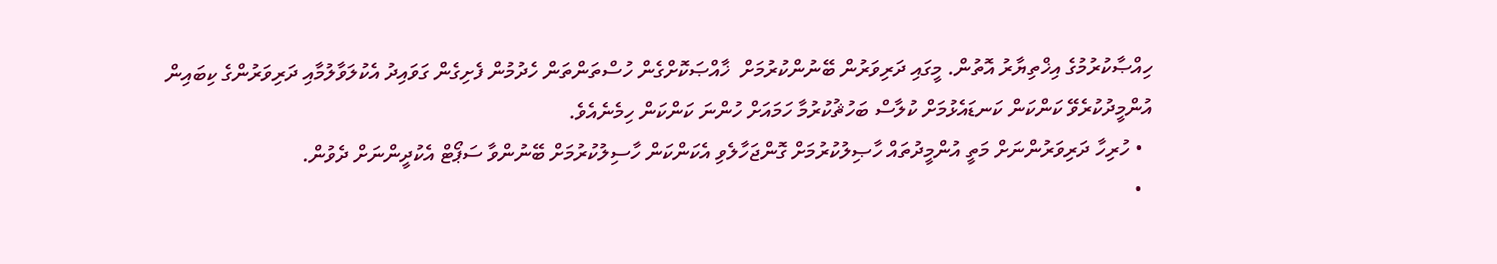ހިއްޞާކުރުމުގެ އިޚްތިޔާރު އޮތުން. މީގައި ދަރިވަރުން ބޭނުންކުރުމަށް  ޚާއްޞަކޮށްގެން ހުސްތަންތަން ހެދުމުން ފެށިގެން ގަވައިދު އެކުލަވާލުމާއި ދަރިވަރުންގެ ކިބައިން އުންމީދުކުރެވޭ ކަންކަން ކަނޑައެޅުމަށް ކުލާސް ބަހުޘުކުރުމާ ހަމައަށް ހުންނަ ކަންކަން ހިމެނެއެވެ.
  • ހުރިހާ ދަރިވަރުންނަށް މަތީ އުންމީދުތައް ހާޞިލުކުރުމަށް ގޮންޖަހާލެވި އެކަންކަން ހާސިލުކުރުމަށް ބޭނުންވާ ސަޕޯޓް އެކުދީންނަށް ދެވުން.
  •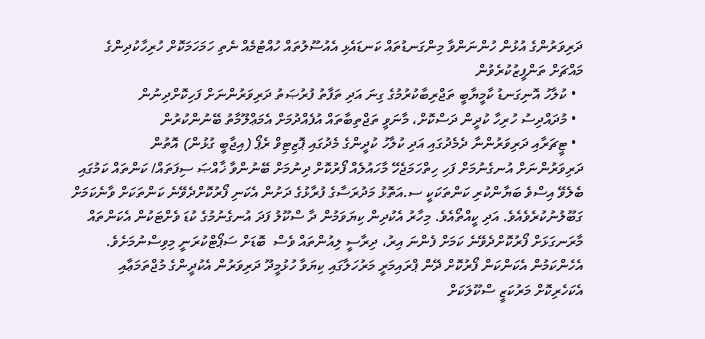ދަރިވަރުންގެ އުޅުން ހުންނަންވާ މިންގަނޑުތައް ކަނޑައެޅި އެއުސޫލުތައް ހުއްޓުމެއް ނެތި ހަމަހަމަކޮށް ހުރިހާކުދިންގެ މައްޗަށް ތަންފީޒުކުރެވުން
  • ކުލާހު އޮނިގަނޑު ކާމީޔާބީ ތަޖްރިބާކުރުމުގެ ގިނަ އަދި ތަފާތު ފުރުޞަތު ދަރިވަރުންނަށް ފަހިކޮށްދިނުން
  • މުދައްދިސު ހުރިހާ ކުދީން ދަސްކޮށް، މާނަވީ ތަޖްތިބާތައް އުފެއްދުމަށް އެމަޢްލޫމާތު ބޭނުންކުރުން
  • ޓީޗަރާއި ދަރިވަރުންނާ ދެމެދުގައި އަދި ކުލާހު ކުދީންގެ މެދުގައި ޕޮޒިޓިވް ރެޕޯ (އިޖާބީ ގުޅުން) އޮތުން
ދަރިވަރުންނަށް އުނގެނުމަށް ފަހި ހިތްހަމަޖެހޭ މާހައުލެއް ފޯރުކޮށް ދިނުމަށް ބޭނުންވާ ޚާއްޞަ ސިފަތައް/ ކަންތައް ކަމުގައި ބެލެވޭ އިސްވެ ބަޔާންކުރި ކަންތަކަކީ ސ.އަތޮޅު މަދުރަސާގެ ފުރާޅުގެ ދަށުން އެކަނި ފޯރުކޮށްދެވޭނެ ކަންތަކަށް ވާނެކަމަށް ގަބޫލުނުކުރެވެއެވެ. އަދި ކީއްތޯއެވެ. މިހާރު އެކުދިން ކިޔަވަމުން ދާ ސްކޫލު ފަދަ އުނގެނުމުގެ ކުޑަ ވެށްޓަކުން އެކަންތައް މާރަނގަޅަށް ފޯރުކޮށްދެވޭނެ ކަމަށް ފެންނަ އިރު، ދިރާސީ ލިއުންތައް ވެސް  ބޮޑަށް ސަޕޯޓްކުރަނީ މިވިސްނުމަށެވެ. އެހެންކަމުން އެކަންކަން ފޯރުކޮށް ދޭން ޕްރައިމަރީ މަރުހަލާގައި ކިޔަވާ ހުޅުމީދޫ ދަރިވަރުން އެކުދީންގެ މުޖްތަމަޢާއި އެކަހެރިކޮށް މަރުކަޒީ ސްކޫލަކަށް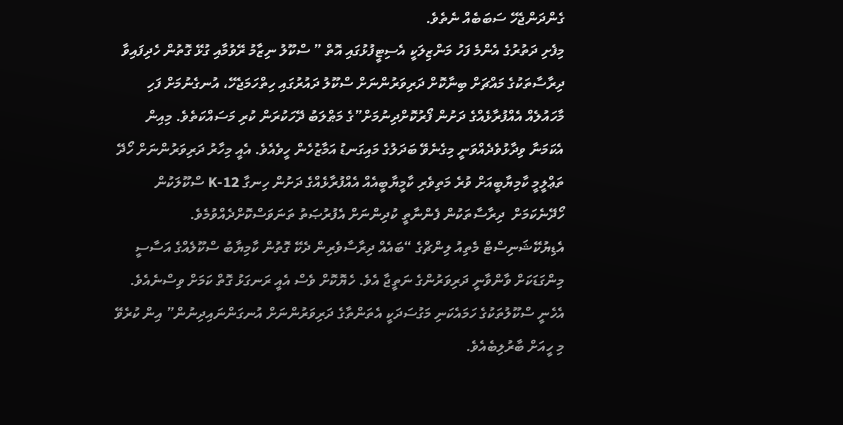ގެންދަންޖެހޭ ސަބަބެއް ނެތެވެ.
މިފެށި ދަތުރުގެ އެންމެ ފަހު މަންޒިލަކީ އެސިޓީފުޅުގައި އޮތް ” ސްކޫލު ނިޒާމު ރޭވުމާއި ގުޅޭ ގޮތުން ހެދިފައިވާ ދިރާސާތަކުގެ މައްޗަށް ބިނާކޮށް ދަރިވަރުންނަށް ސްކޫލު ދައުރުގައި ހިތްހަމަޖެހޭ، އުނގެނުމަށް ފަހި މާހައުލެއް އެއްފުރާޅެއްގެ ދަށުން ފޯރުކޮށްދިނުމަށް”ގެ މަޠްލަބު ދޭހަކުރަން ކުރި މަސައްކަތެވެ. މިއިން އެކަމަނާ ވިދާޅުވެދެއްވަނީ މިގެނެވޭ ބަދަލުގެ މައިގަނޑު އަމާޒުހެން ހީވެއެވެ. އެއީ މިހާރު ދަރިވަރުންނަށް ހޯދޭ ތަޢްލީމީ ކާމިޔާބީއަށް ވުރެ މަތިވެރި ކާމީޔާބީއެއް އެއްފުރާޅެއްގެ ދަށުން ހިނގާ 12-K ސްކޫލަކުން ހޯދޭނެކަމަށް  ދިރާސާތަކުން ފެންނާތީ ކުދިންނަށް އެފުރުޞަތު ތަނަވަސްކޮށްދެއްވުމެވެ. އެޑިޔުކޭޝަނިސްޓް މެތިއު ލިންޗްގެ “ބައެއް ދިރާސާވެރިން ދެކޭ ގޮތުން ކާމިޔާބު ސްކޫލެއްގެ އަސާސީ މިންގަޑަކަށް ވާންވާނީ ދަރިވަރުންގެ ނަތީޖާ އެވެ. ހެޔޮކޮށް ވެސް އެއީ ރަނގަޅު ގޮތް ކަމަށް ވިސްނެއެވެ. އެހެނީ ސްކޫލުތަކުގެ ހަމައެކަނި މަގުސަދަކީ އެތަންތާގެ ދަރިވަރުންނަށް އުނގަންނައިދިނުން” އިން ކުރެވޭ މި ހީއަށް ބާރުލިބެއެވެ.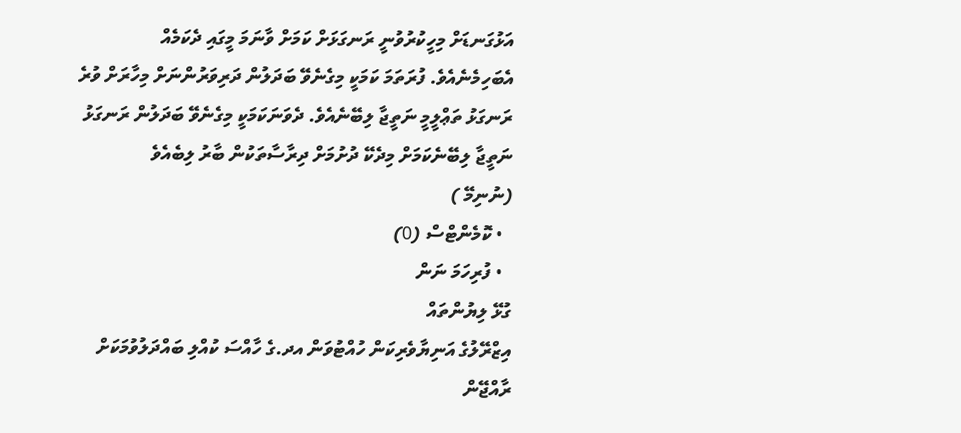އަޅުގަނޑަށް މިހީކުރުވުނީ ރަނގަޅަށް ކަމަށް ވާނަމަ މީގައި ދެކަމެއް އެބަހިމެނެއެވެ. ފުރަތަމަ ކަމަކީ މިގެނެވޭ ބަދަލުން ދަރިވަރުންނަށް މިހާރަށް ވުރެ ރަނގަޅު ތަޢްލީމީ ނަތީޖާ ލިބޭނެއެވެ. ދެވަނަކަމަކީ މިގެނެވޭ ބަދަލުން ރަނގަޅު ނަތީޖާ ލިބޭނެކަމަށް މިދެކޭ ދުށުމަށް ދިރާސާތަކުން ބާރު ލިބެއެވެ
(ނުނިމޭ )
  • ކޮމެންޓްސް (0)
  • ފުރިހަމަ ނަން
ގުޅޭ ލިޔުންތައް
އިޒްރޭލުގެ އަނިޔާވެރިކަން ހުއްޓުވަން އދ.ގެ ހާއްސަ ކުއްލި ބައްދަލުވުމަކަށް ރާއްޖޭން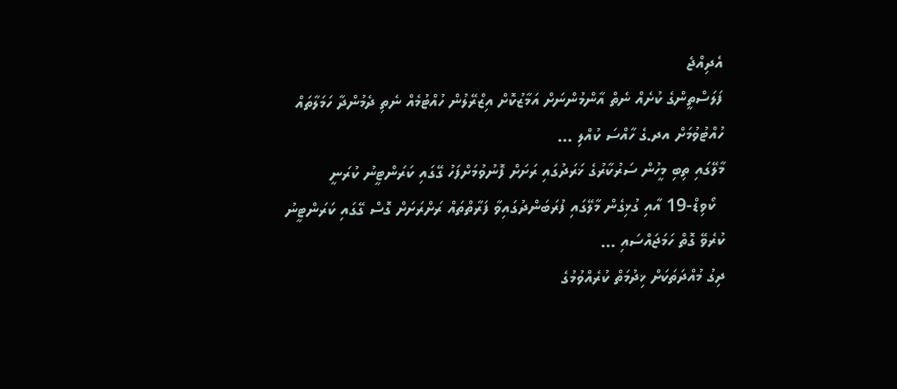އެދިއްޖެ
ފަލަސްތީންގެ ކުށެއް ނެތް އާންމުންނަށް އަމާޒުކޮށް އިޒްރޭލުން ހުއްޓުމެއް ނެތި ދެމުންދާ ހަމަލާތައް ހުއްޓުވުމަށް އދ.ގެ ހާއްސަ ކުއްލި ...
މާލޭގައި ތިބި މީހުން ސަރުކާރުގެ ޚަރަދުގައި ރަށަށް ފޮނުވުމަށްފަހު ގޭގައި ކަރަންޓީނު ކުރަނީ
  ކޯވިޑް-19 އާއި ގުޅިގެން މާލޭގައި ފުރަބަންދުގައިވާ ފަރާތްތައް ރަށްރަށަށް ގޮސް ގޭގައި ކަރަންޓީނު ކުރެވޭ ގޮތް ހަމަޖައްސައި ...
ދިގު މުއްދަތަކަށް ޚިދުމަތް ކުރެއްވުމުގެ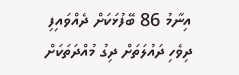އިނާމު 86 ބޭފުޅަކަށް ދެއްވައިފި
ދިވެހި ދައުލަތަށް ދިގު މުއްދަތަކަށް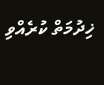ޚިދުމަތް ކުރެއްވި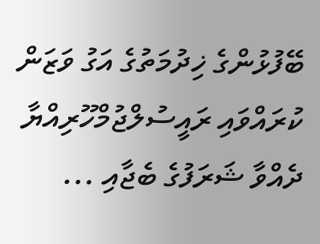ބޭފުޅުންގެ ޚިދުމަތުގެ އަގު ވަޒަން ކުރައްވައި ރައީސުލްޖުމްހޫރިއްޔާ ދެއްވާ ޝަރަފުގެ ބެޖާއި ...